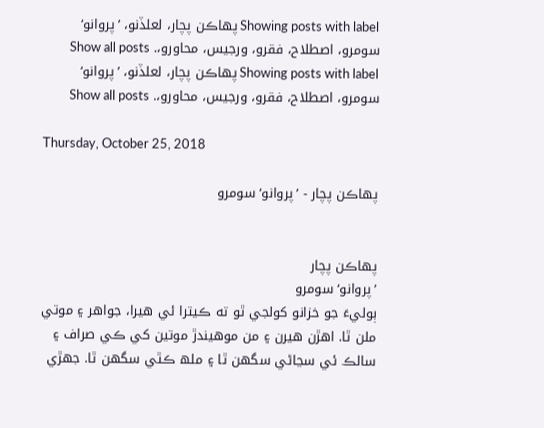Showing posts with label پهاڪن پچار، لعلڏنو، ’پروانو‘ سومرو، اصطلاح، فقرو، ورجيس، محاورو،. Show all posts
Showing posts with label پهاڪن پچار، لعلڏنو، ’پروانو‘ سومرو، اصطلاح، فقرو، ورجيس، محاورو،. Show all posts

Thursday, October 25, 2018

پهاڪن پچار - ’پروانو‘ سومرو


پهاڪن پچار
’پروانو‘ سومرو
ٻوليءَ جو خزانو کولجي ٿو ته ڪيترا ئي ھيرا، جواھر ۽ موتي ملن ٿا. اھڙن ھيرن ۽ من موھيندڙ موتين کي ڪي صراف ۽ سالڪ ئي سڃاڻي سگھن ٿا ۽ ملھ ڪٿي سگھن ٿا. جھڙي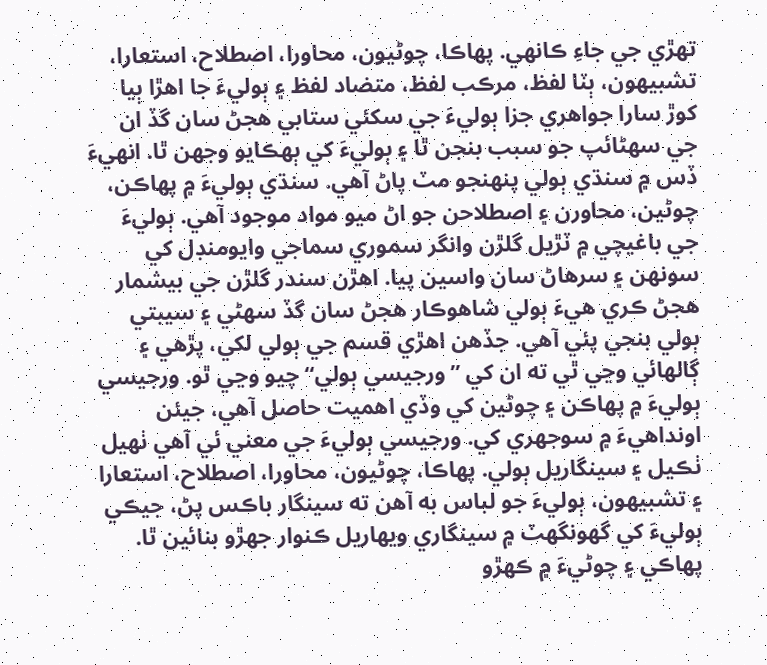تھڙي جي جاءِ ڪانھي. پھاڪا، چوڻيون، محاورا، اصطلاح، استعارا، تشبيھون، ٻٽا لفظ، مرڪب لفظ، متضاد لفظ ۽ ٻوليءَ جا اھڙا ٻيا کوڙ سارا جواھري جزا ٻوليءَ جي سکئي ستابي ھجڻ سان گڏ ان جي سھڻائپ جو سبب بنجن ٿا ۽ ٻوليءَ کي ٻھڪايو وجھن ٿا. انھيءَ ڏس ۾ سنڌي ٻولي پنھنجو مٽ پاڻ آھي. سنڌي ٻوليءَ ۾ پھاڪن، چوڻين، محاورن ۽ اصطلاحن جو اڻ ميو مواد موجود آھي. ٻوليءَ جي باغيچي ۾ ٽڙيل گلڙن وانگر سموري سماجي وايومنڊل کي سونھن ۽ سرھاڻ سان واسين پيا. اھڙن سندر گلڙن جي بيشمار ھجڻ ڪري ھيءَ ٻولي شاھوڪار ھجڻ سان گڏ سھڻي ۽ سيبتي ٻولي بنجي پئي آھي. جڏھن اھڙي قسم جي ٻولي لکي، پڙھي ۽ ڳالھائي وڃي ٿي ته ان کي ”ورجيسي ٻولي“ چيو وڃي ٿو. ورجيسي ٻوليءَ ۾ پھاڪن ۽ چوڻين کي وڏي اھميت حاصل آھي، جيئن اونداھيءَ ۾ سوجھري کي. ورجيسي ٻوليءَ جي معني ئي آھي ٺھيل ٺڪيل ۽ سينگاريل ٻولي. پھاڪا، چوڻيون، محاورا، اصطلاح، استعارا ۽ تشبيھون، ٻوليءَ جو لباس به آھن ته سينگار باڪس پڻ، جيڪي ٻوليءَ کي گھونگھٽ ۾ سينگاري ويھاريل ڪنوار جھڙو بنائين ٿا. پھاڪي ۽ چوڻيءَ ۾ ڪھڙو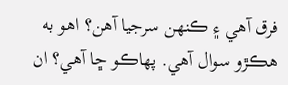فرق آھي ۽ ڪنھن سرجيا آھن؟ اھو به ھڪڙو سوال آھي. پھاڪو ڇا آھي؟ ان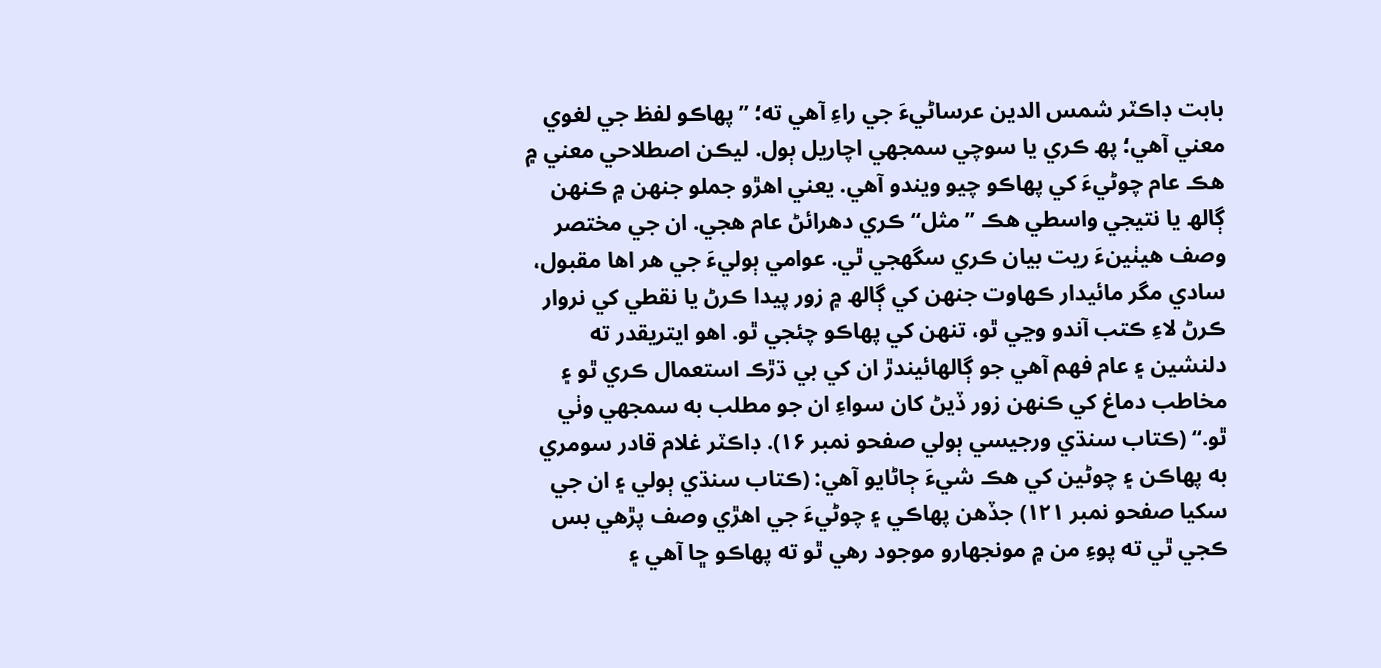بابت ڊاڪٽر شمس الدين عرساڻيءَ جي راءِ آھي ته؛ ”پھاڪو لفظ جي لغوي معني آھي؛ پھ ڪري يا سوچي سمجھي اچاريل ٻول. ليڪن اصطلاحي معني ۾ ھڪ عام چوڻيءَ کي پھاڪو چيو ويندو آھي. يعني اھڙو جملو جنھن ۾ ڪنھن ڳالھ يا نتيجي واسطي ھڪ ”مثل“ ڪري دھرائڻ عام ھجي. ان جي مختصر وصف ھيٺينءَ ريت بيان ڪري سگھجي ٿي. عوامي ٻوليءَ جي ھر اھا مقبول، سادي مگر مائيدار ڪھاوت جنھن کي ڳالھ ۾ زور پيدا ڪرڻ يا نقطي کي نروار ڪرڻ لاءِ ڪتب آندو وڃي ٿو، تنھن کي پھاڪو چئجي ٿو. اھو ايتريقدر ته دلنشين ۽ عام فھم آھي جو ڳالھائيندڙ ان کي بي ڌڙڪ استعمال ڪري ٿو ۽ مخاطب دماغ کي ڪنھن زور ڏيڻ کان سواءِ ان جو مطلب به سمجھي وٺي ٿو.“ (ڪتاب سنڌي ورجيسي ٻولي صفحو نمبر ۱۶). ڊاڪٽر غلام قادر سومري به پھاڪن ۽ چوڻين کي ھڪ شيءَ ڄاڻايو آھي: (ڪتاب سنڌي ٻولي ۽ ان جي سکيا صفحو نمبر ۱۲۱) جڏھن پھاڪي ۽ چوڻيءَ جي اھڙي وصف پڙھي بس ڪجي ٿي ته پوءِ من ۾ مونجھارو موجود رھي ٿو ته پھاڪو ڇا آھي ۽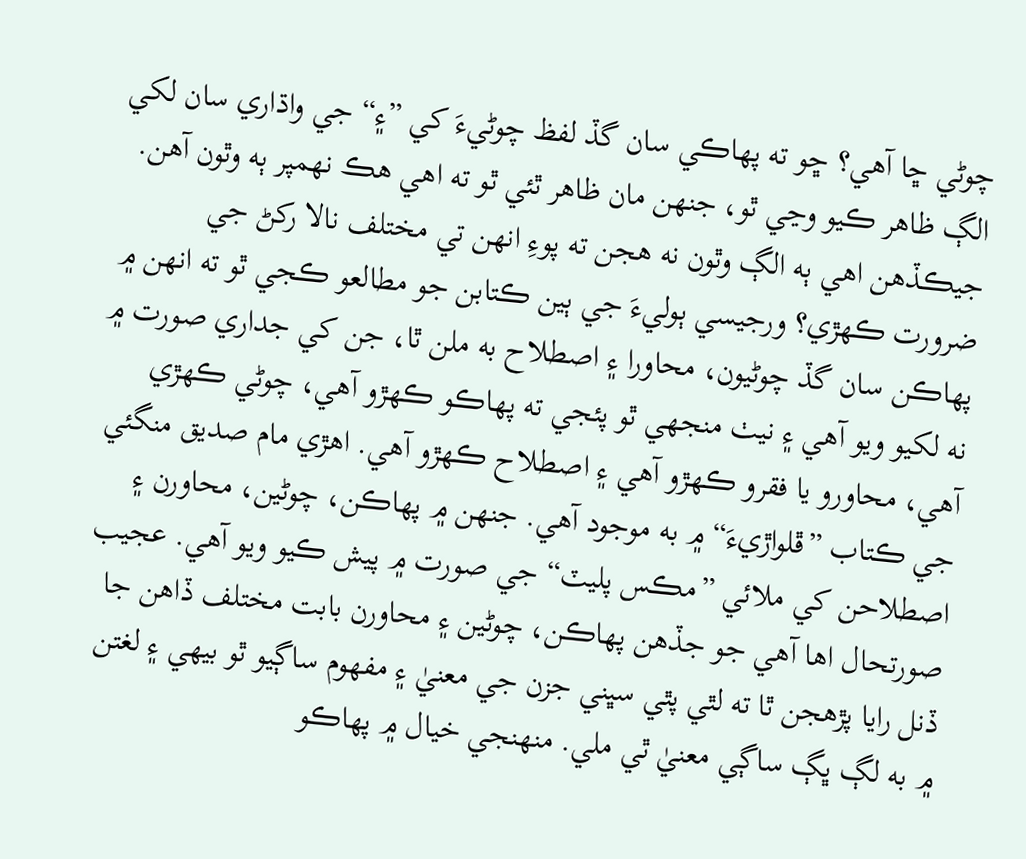چوڻي ڇا آھي؟ ڇو ته پھاڪي سان گڏ لفظ چوڻيءَ کي ”۽“ جي واڌاري سان لکي الڳ ظاھر ڪيو وڃي ٿو، جنھن مان ظاھر ٿئي ٿو ته اھي ھڪ نهمپر ٻه وٿون آھن. جيڪڏھن اھي ٻه الڳ وٿون نه ھجن ته پوءِ انھن تي مختلف نالا رکڻ جي ضرورت ڪھڙي؟ ورجيسي ٻوليءَ جي ٻين ڪتابن جو مطالعو ڪجي ٿو ته انھن ۾ پھاڪن سان گڏ چوڻيون، محاورا ۽ اصطلاح به ملن ٿا، جن کي جداري صورت ۾ نه لکيو ويو آھي ۽ نيٺ منجھي ٿو پئجي ته پھاڪو ڪھڙو آھي، چوڻي ڪھڙي آھي، محاورو يا فقرو ڪھڙو آھي ۽ اصطلاح ڪھڙو آھي. اھڙي مام صديق منگئي جي ڪتاب ”ڦلواڙيءَ“ ۾ به موجود آھي. جنھن ۾ پھاڪن، چوڻين، محاورن ۽ اصطلاحن کي ملائي ”مڪس پليٽ“ جي صورت ۾ پيش ڪيو ويو آھي. عجيب صورتحال اھا آھي جو جڏھن پھاڪن، چوڻين ۽ محاورن بابت مختلف ڏاھن جا ڏنل رايا پڙھجن ٿا ته لٿي پٿي سڀني جزن جي معنيٰ ۽ مفھوم ساڳيو ٿو بيھي ۽ لغتن ۾ به لڳ ڀڳ ساڳي معنيٰ ٿي ملي. منھنجي خيال ۾ پھاڪو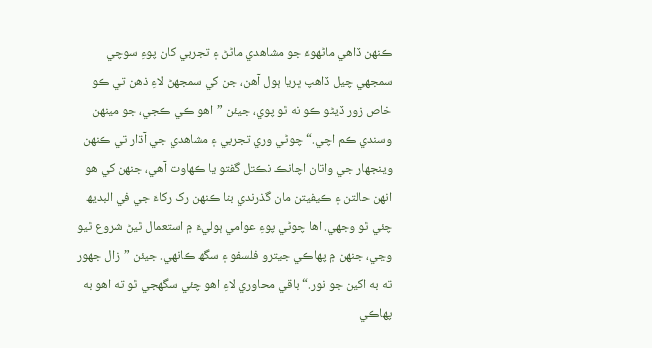ڪنھن ڏاھي ماڻھوءَ جو مشاھدي ماڻڻ ۽ تجربي کان پوءِ سوچي سمجھي چيل ڏاھپ ڀريا ٻول آھن، جن کي سمجھڻ لاءِ ذھن تي ڪو خاص زور ڏيڻو ڪو نه ٿو پوي، جيئن ”اھو ڪي ڪجي، جو مينھن وسندي ڪم اچي.“ چوڻي وري تجربي ۽ مشاھدي جي آڌار تي ڪنھن وينجھار جي واتان اچانڪ نڪتل گفتو يا ڪھاوت آھي، جنھن کي ھو انھن حالتن ۽ ڪيفيتن مان گذرندي بنا ڪنھن رک رکاءَ جي في البديھ چئي ٿو وجھي. اھا چوڻي پوءِ عوامي ٻوليءَ ۾ استعمال ٿيڻ شروع ٿيو وڃي، جنھن ۾ پھاڪي جيترو فلسفو ۽ سگھ ڪانھي. جيئن ”زال جھور ته به اکين جو نور.“ باقي محاوري لاءِ اھو چئي سگھجي ٿو ته اھو به پھاڪي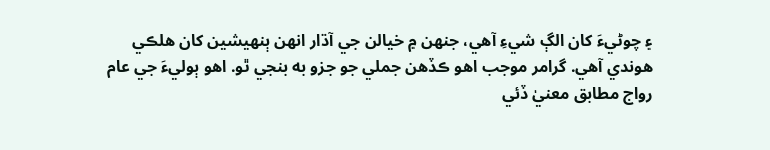۽ چوڻيءَ کان الڳ شيءِ آھي، جنھن ۾ خيالن جي آڌار انھن ٻنھيشين کان ھلڪي ھوندي آھي. گرامر موجب اھو ڪڏھن جملي جو جزو به بنجي ٿو. اھو ٻوليءَ جي عام رواج مطابق معنيٰ ڏئي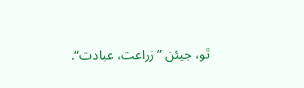ٿو، جيئن ”زراعت، عبادت“.